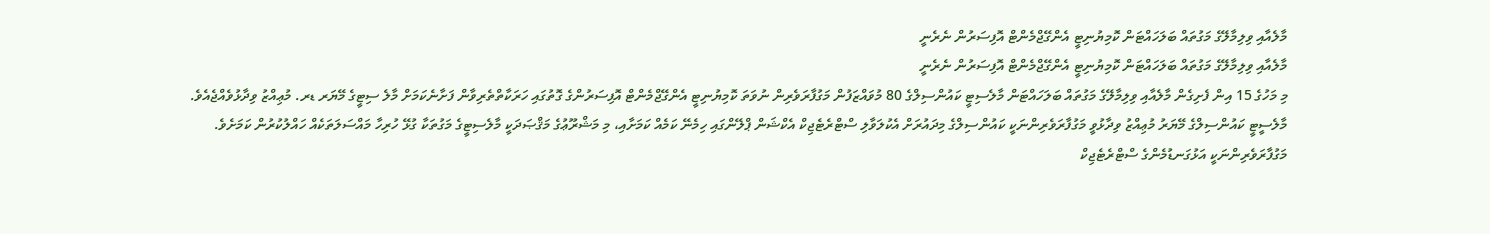މާލެއާއި ވިލިމާލޭގެ މަގުތައް ބަލަހައްޓަން ކޮމިޔުނިޓީ އެންގޭޖްމެންޓް އޮފިސަރުން ނެރެނީ
މާލެއާއި ވިލިމާލޭގެ މަގުތައް ބަލަހައްޓަން ކޮމިޔުނިޓީ އެންގޭޖްމެންޓް އޮފިސަރުން ނެރެނީ
މި މަހުގެ 15 އިން ފެށިގެން މާލެއާއި ވިލިމާލޭގެ މަގުތައް ބަލަހައްޓަން މާލެސިޓީ ކައުންސިލްގެ 80 މުވައްޒަފުން މަގުފާރަވެރިން ނުވަތަ ކޮމިޔުނިޓީ އެންގޭޖްމެންޓް އޮފިސަރުންގެ ގޮތުގައި ހަރަކާތްތެރިވާން ފަށާނެކަމަށް މާލެ ސިޓީގެ މޭޔަރ ޑރ. މުޢިއްޒު ވިދާޅުވެއްޖެއެވެ.
މާލެސީޓީ ކައުންސިލްގެ މޭޔަރު މުޢިއްޒު ވިދާޅުވީ މަގުފާރަވެރިންނަކީ ކައުންސިލްގެ މިދައުރަށް އެކުލަވާލި ސްޓްރެޓެޖިކް އެކްޝަން ޕްލޭންގައި ހިމެނޭ ކަމެއް ކަމަށާއި، މި މަޝްރޫޢުގެ މަޤްޞަދަކީ މާލެސިޓީގެ މަގުތަކާ ގުޅޭ ހުރިހާ މައްސަލަތަކެއް ހައްލުކުރުން ކަމަށެވެ.
މަގުފާރަވެރިންނަކީ އަޅުގަނޑުމެންގެ ސްޓްރެޓެޖިކް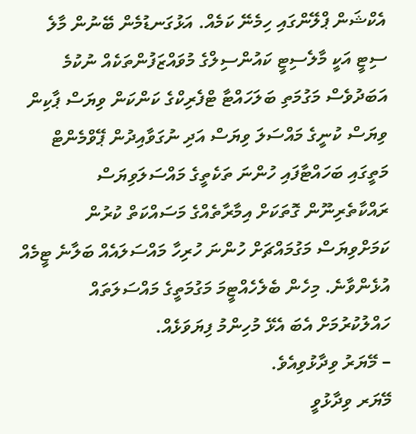އެކްޝަން ޕްލޭންގައި ހިމެނޭ ކަމެއް. އަޅުގަނޑުމެން ބޭނުން މާލެ ސިޓީ އަކީ މާލެސިޓީ ކައުންސިލްގެ މުވައްޒަފުންތަކެއް ނުކުމެ އަބަދުވެސް މަގުމަތި ބަލަހައްޓާ ޓްފެރިކްގެ ކަންކަން ވިޔަސް ޕާކިން ވިޔަސް ކުނީގެ މައްސަލަ ވިޔަސް އަދި ނުގަވާއިދުން ޕޭވްމެންޓް މަތީގައި ބަހައްޓާފައި ހުންނަ ތަކެތީގެ މައްސަލަވިޔަސް ރައްކާތެރިނޫން ގޮތަކަށް އިމާރާތެއްގެ މަސައްކަތް ކުރުން ކަމަށްވިޔަސް މަގުމައްޗަށް ހުންނަ ހުރިހާ މައްސަލައެއް ބަލާނެ ޓީމެއް އުޅެންވާނެ. މިހެން ބެލެހެއްޓީމަ މަގުމަތީގެ މައްސަލަތައް ހައްލުކުރުމަށް އެބަ އެޅޭ މުހިންމު ފިޔަވަޅެއް.
– މޭޔަރު ވިދާޅުވިއެވެ.
މޭޔަރ ވިދާޅުވީ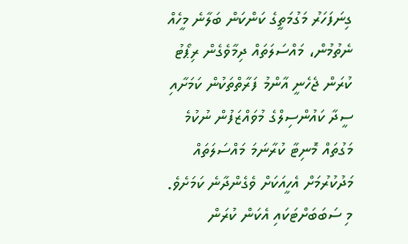ގިނަފަހަރު މަގުމަތީގެ ކަންކަން ބަލާނެ މީހެއް ނެތުމުން، މައްސަލަތައް ދިމާވެގެން ރިޕޯޓު ކުރަން ޖެހެނީ އާންމު ފަރާތްތަކުން ކަމަށާއި ސީދާ ކައުންސިލްގެ މުވައްޒަފުން ނުކުމެ މަގުތައް މޮނިޓާ ކުރާނަމަ މައްސަލަތައް މަދުކުރުމަށް އެހީއަކަށް ވެގެންދާނެ ކަމަށެވެ.
މި ސަބަބަށްޓަކައި އެކަން ކުރަން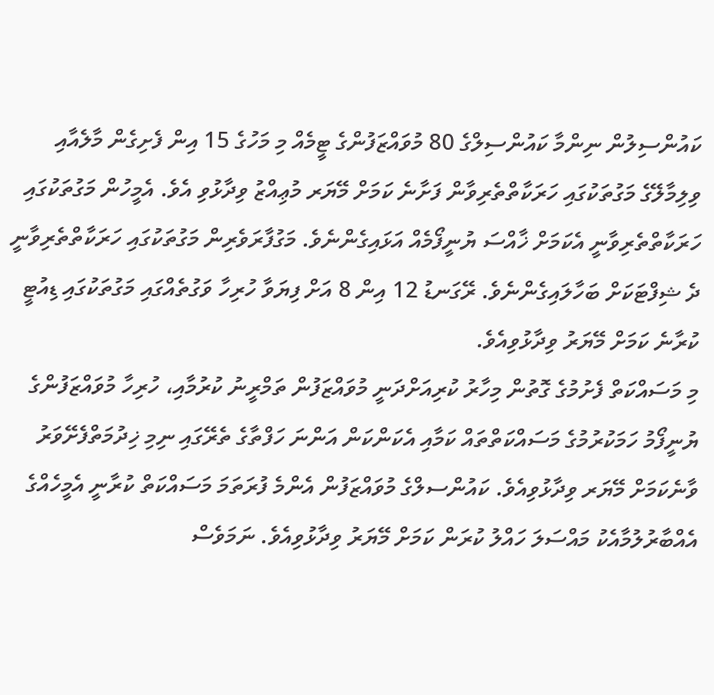ކައުންސިލުން ނިންމާ ކައުންސިލްގެ 80 މުވައްޒަފުންގެ ޓީމެއް މި މަހުގެ 15 އިން ފެށިގެން މާލެއާއި ވިލިމާލޭގެ މަގުތަކުގައި ހަރަކާތްތެރިވާން ފަށާނެ ކަމަށް މޭޔަރ މުޢިއްޒު ވިދާޅުވި އެވެ. އެމީހުން މަގުތަކުގައި ހަރަކާތްތެރިވާނީ އެކަމަށް ޚާއްސަ ޔުނީފޯމެއް އަޅައިގެންނެވެ. މަގުފާރަވެރިން މަގުތަކުގައި ހަރަކާތްތެރިވާނީ ދެ ޝިފްޓަކަށް ބަހާލައިގެންނެވެ. ރޭގަނޑު 12 އިން 8 އަށް ފިޔަވާ ހުރިހާ ވަގުތެއްގައި މަގުތަކުގައި ޑިއުޓީ ކުރާނެ ކަމަށް މޭޔަރު ވިދާޅުވިއެވެ.
މި މަސައްކަތް ފެށުމުގެ ގޮތުން މިހާރު ކުރިއަށްދަނީ މުވައްޒަފުން ތަމްރީނު ކުރުމާއި، ހުރިހާ މުވައްޒަފުންގެ ޔުނީފޯމު ހަމަކުރުމުގެ މަސައްކަތްތައް ކަމާއި އެކަންކަން އަންނަ ހަފްތާގެ ތެރޭގައި ނިމި ޚިދުމަތްފެށޭވަރު ވާނެކަމަށް މޭޔަރ ވިދާޅުވިއެވެ. ކައުންސލްގެ މުވައްޒަފުން އެންމެ ފުރަތަމަ މަސައްކަތް ކުރާނީ އެމީހެއްގެ އެއްބާރުލުމާއެކު މައްސަލަ ހައްލު ކުރަން ކަމަށް މޭޔަރު ވިދާޅުވިއެވެ. ނަމަވެސް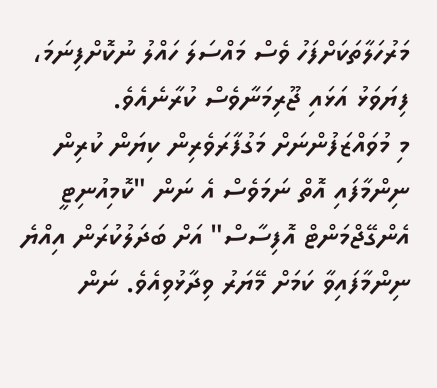މަރުހަލާތަކަށްފަހު ވެސް މައްސަލަ ހައްލު ނުކޮށްފިނަމަ، ފިޔަވަޅު އަޅައި ޖޫރިމަނާވެސް ކުރާނެއެވެ.
މި މުވައްޒަފުންނަށް މަގުފާރަވެރިން ކިޔަން ކުރިން ނިންމާފައި އޮތް ނަމަވެސް އެ ނަން "ކޮމިއުނިޓީ އެންގޭޖްމަންޓް އޮފިސާސް" އަށް ބަދަލުކުރަން އިއްޔެ ނިންމާފައިވާ ކަމަށް މޭޔަރު ވިދާޅުވިއެވެ. ނަން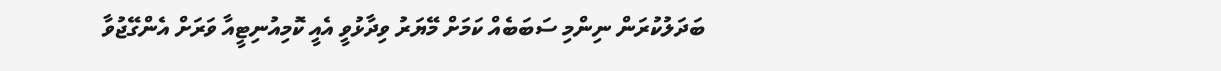ބަދަލުކުރަން ނިންމި ސަބަބެއް ކަމަށް މޭޔަރު ވިދާޅުވީ އެއީ ކޮމިއުނިޓީއާ ވަރަށް އެންގޭޖުވާ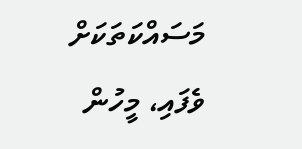މަސައްކަތަކަށް ވެފައި، މީހުން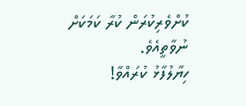ކުށްވެރިކުރަން ކުރާ ކަމަކަށް ނުވާތީއެވެ.
ހިޔާލުފާޅު ކުރައްވާ!